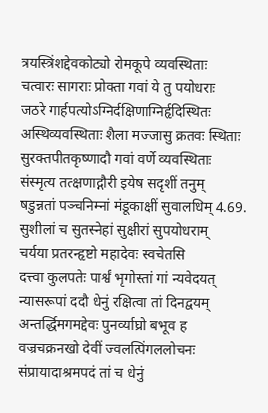त्रयस्त्रिंशद्देवकोट्यो रोमकूपे व्यवस्थिताः
चत्वारः सागराः प्रोक्ता गवां ये तु पयोधराः
जठरे गार्हपत्योऽग्निर्दक्षिणाग्निर्हृदिस्थितः
अस्थिव्यवस्थिताः शैला मज्जासु क्रतवः स्थिताः
सुरक्तपीतकृष्णादौ गवां वर्णे व्यवस्थिताः
संस्मृत्य तत्क्षणाद्गौरी इयेष सदृशीं तनुम्
षडुन्नतां पञ्चनिम्नां मंडूकाक्षीं सुवालधिम् 4.69.
सुशीलां च सुतस्नेहां सुक्षीरां सुपयोधराम्
चर्यया प्रतरन्हृष्टो महादेवः स्वचेतसि
दत्त्वा कुलपतेः पार्श्वं भृगोस्तां गां न्यवेदयत्
न्यासरूपां ददौ धेनुं रक्षित्वा तां दिनद्वयम्
अन्तर्द्धिमगमद्देवः पुनर्व्याघ्रो बभूव ह
वज्रचक्रनखो देवीं ज्वलत्पिंगललोचनः
संप्रायादाश्रमपदं तां च धेनुं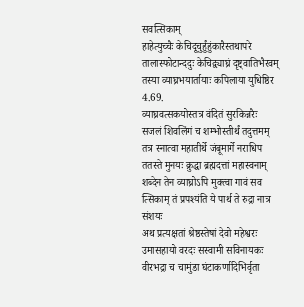सवत्सिकाम्
हाहेत्युच्चैः केचिदूचुर्हुंहुंकारैस्तथापरे
तालास्फोटान्ददुः केचिद्व्याघ्रं दृष्ट्वातिभैरवम्
तस्या व्याघ्रभयार्तायाः कपिलाया युधिष्ठिर 4.69.
व्याघ्रवत्सकयोस्तत्र वंदितं सुरकिन्नरैः
सजलं शिवलिंगं च शम्भोस्तीर्थं तदुत्तमम्
तत्र स्नात्वा महातीर्थे जंबूमार्गे नराधिप
ततस्ते मुनयः क्रुद्धा ब्रह्मदत्तां महास्वनाम्
शब्देन तेन व्याघ्रोऽपि मुक्त्वा गावं सव त्सिकाम् तं प्रपश्यंति ये पार्थ ते रुद्रा नात्र संशयः
अथ प्रत्यक्षतां श्रेष्ठस्तेषां देवो महेश्वरः
उमासहायो वरदः सस्वामी सविनायकः
वीरभद्रा च चामुंडा घंटाकर्णादिभिर्वृता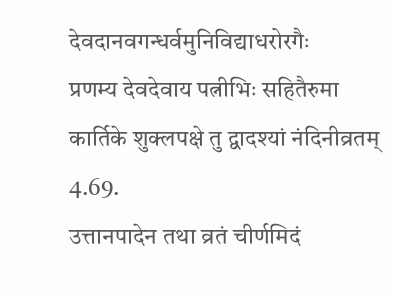देवदानवगन्धर्वमुनिविद्याधरोरगैः
प्रणम्य देवदेवाय पत्नीभिः सहितैरुमा
कार्तिके शुक्लपक्षे तु द्वादश्यां नंदिनीव्रतम् 4.69.
उत्तानपादेन तथा व्रतं चीर्णमिदं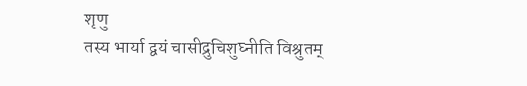शृणु
तस्य भार्या द्वयं चासीद्रुचिशुघ्नीति विश्रुतम्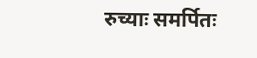रुच्याः समर्पितः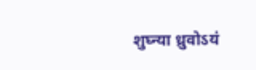शुघ्न्या ध्रुवोऽयं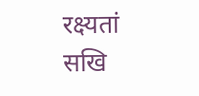रक्ष्यतां सखि